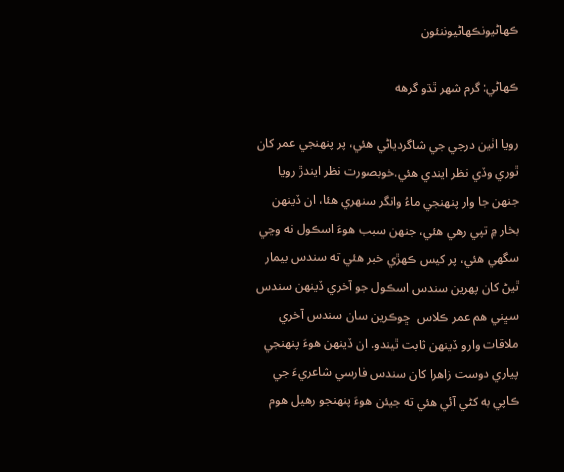ڪهاڻيونڪهاڻيوننئون

ڪهاڻي: گرم شهر ٿڌو گرهه

رويا اٺين درجي جي شاگردياڻي هئي، پر پنهنجي عمر کان ٿوري وڏي نظر ايندي هئي.خوبصورت نظر ايندڙ رويا جنهن جا وار پنهنجي ماءُ وانگر سنهري هئا، ان ڏينهن بخار ۾ تپي رهي هئي، جنهن سبب هوءَ اسڪول نه وڃي سگهي هئي، پر کيس ڪهڙي خبر هئي ته سندس بيمار ٿيڻ کان پهرين سندس اسڪول جو آخري ڏينهن سندس سڀني هم عمر ڪلاس  ڇوڪرين سان سندس آخري ملاقات وارو ڏينهن ثابت ٿيندو. ان ڏينهن هوءَ پنهنجي پياري دوست زاهرا کان سندس فارسي شاعريءَ جي ڪاپي به کڻي آئي هئي ته جيئن هوءَ پنهنجو رهيل هوم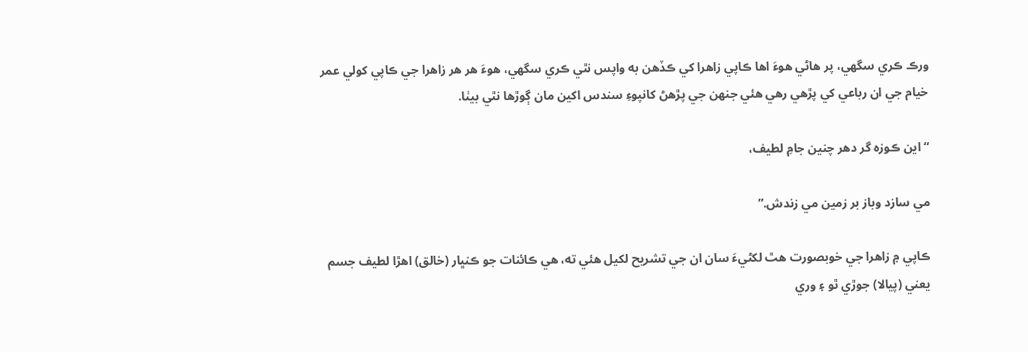ورڪ ڪري سگهي، پر هاڻي هوءَ اها ڪاپي زاهرا کي ڪڏهن به واپس نٿي ڪري سگهي، هوءَ هر هر زاهرا جي ڪاپي کولي عمر خيام جي ان رباعي کي پڙهي رهي هئي جنهن جي پڙهڻ کانپوءِ سندس اکين مان ڳوڙها نٿي بيٺا.

“اين ڪوزه گر دهر چنين جامِ لطيف،

مي سازد وباز بر زمين مي زندش.”

ڪاپي ۾ زاهرا جي خوبصورت هٿ لکڻيءَ سان ان جي تشريح لکيل هئي ته، هي ڪائنات جو ڪنڀار (خالق) اهڙا لطيف جسم يعني (پيالا) جوڙي ٿو ۽ وري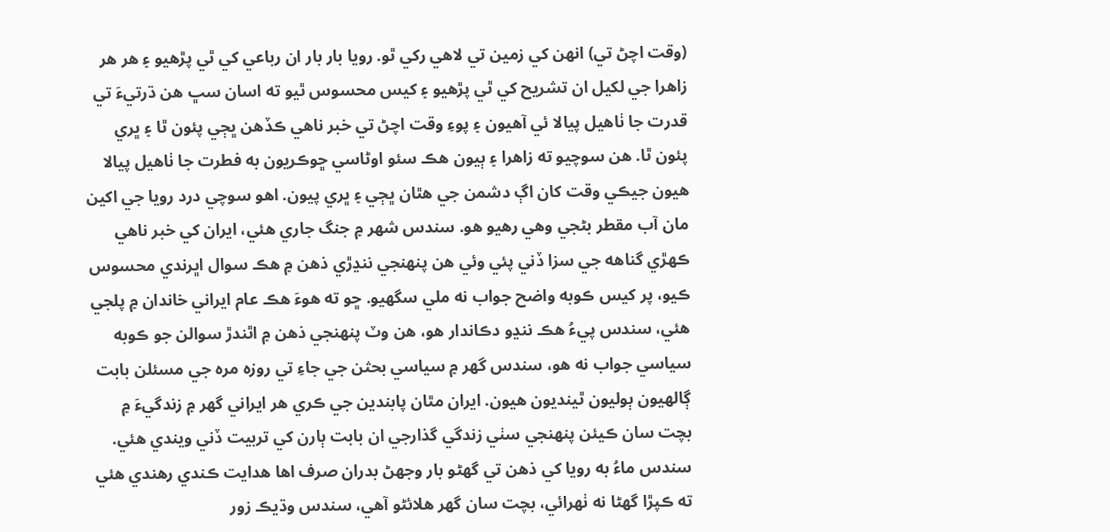(وقت اچڻ تي) انهن کي زمين تي لاهي رکي ٿو. رويا بار بار ان رباعي کي ٿي پڙهيو ۽ هر هر زاهرا جي لکيل ان تشريح کي ٿي پڙهيو ۽ کيس محسوس ٿيو ته اسان سڀ هن ڌرتيءَ تي قدرت جا ٺاهيل پيالا ئي آهيون ۽ پوءِ وقت اچڻ تي خبر ناهي ڪڏهن ڀڄي پئون ٿا ۽ ڀري پئون ٿا. هن سوچيو ته زاهرا ۽ ٻيون هڪ سئو اوڻاسي ڇوڪريون به فطرت جا ٺاهيل پيالا هيون جيڪي وقت کان اڳ دشمن جي هٿان ڀڄي ۽ ڀري پيون. اهو سوچي درد رويا جي اکين مان آب مقطر بڻجي وهي رهيو هو. سندس شهر ۾ جنگ جاري هئي، ايران کي خبر ناهي ڪهڙي گناهه جي سزا ڏني پئي وئي هن پنهنجي ننڍڙي ذهن ۾ هڪ سوال اڀرندي محسوس ڪيو، پر کيس ڪوبه واضح جواب نه ملي سگهيو. ڇو ته هوءَ هڪ عام ايراني خاندان ۾ پلجي هئي، سندس پيءُ هڪ ننڍو دڪاندار هو، هن وٽ پنهنجي ذهن ۾ اٿندڙ سوالن جو ڪوبه سياسي جواب نه هو، سندس گهر ۾ سياسي بحثن جي جاءِ تي روزه مره جي مسئلن بابت ڳالهيون ٻوليون ٿينديون هيون. ايران مٿان پابندين جي ڪري هر ايراني گهر ۾ زندگيءَ ۾ بچت سان ڪيئن پنهنجي سٺي زندگي گذارجي ان بابت ٻارن کي تربيت ڏني ويندي هئي. سندس ماءُ به رويا کي ذهن تي گهڻو بار وجهڻ بدران صرف اها هدايت ڪندي رهندي هئي ته ڪپڙا گهڻا نه ٺهرائي، بچت سان گهر هلائڻو آهي، سندس وڌيڪ زور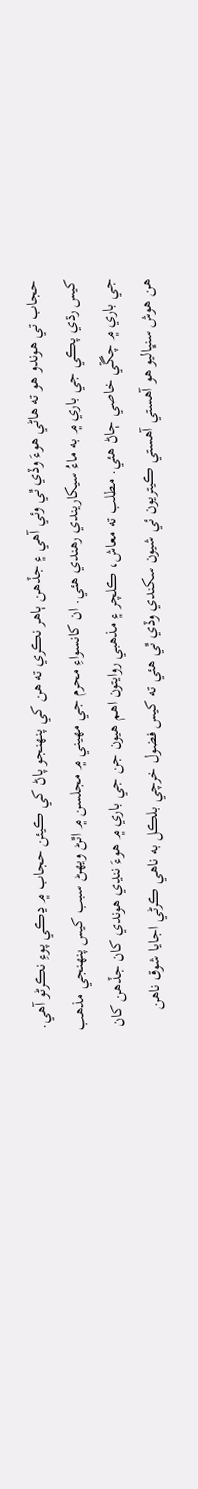حجاب تي هوندو هو ته هاڻي هوءَ وڏي ٿي وئي آهي ۽ جڏهن ٻاهر نڪري ته هن کي پنهنجو پاڻ کي ڪيئن حجاب ۾ ڍڪي پوءِ نڪرڻو آهي. کيس رڌي پڪي جي باري ۾ به ماءُ سيکاريندي رهندي هئي. ان کانسواءِ محرم جي مهيني ۾ مجلسن ۾ اٿڻ ويهڻ سبب کيس پنهنجي مذهب جي باري ۾ چڱي خاصي ڄاڻ هئي. مطلب ته معاش، ڪلچر ۽ مذهبي روايتون اهم هيون جن جي باري ۾ هوءَ ننڍي هوندي کان جڏهن کان هن هوش سنڀاليو هو آهستي آهستي ڪيتريون ئي شيون سکندي وڏي ٿي هئي ته کيس فضول خرچي بلڪل به ناهي ڪرڻي اجايا شوق ناهن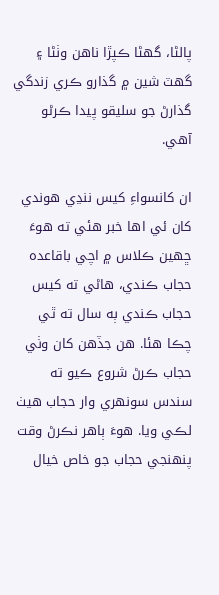پالڻا، گهڻا ڪپڙا ناهن وٺڻا ۽ گهٽ شين ۾ گذارو ڪري زندگي گذارڻ جو سليقو پيدا ڪرڻو آهي.

ان کانسواءِ کيس ننڍي هوندي کان ئي اها خبر هئي ته هوءَ ڇهين ڪلاس ۾ اچي باقاعده حجاب ڪندي، هاڻي ته کيس حجاب ڪندي ٻه سال ته ٿي چڪا هئا. هن جڏهن کان وٺي حجاب ڪرڻ شروع ڪيو ته سندس سونهري وار حجاب هيٺ لڪي ويا. هوءَ ٻاهر نڪرڻ وقت پنهنجي حجاب جو خاص خيال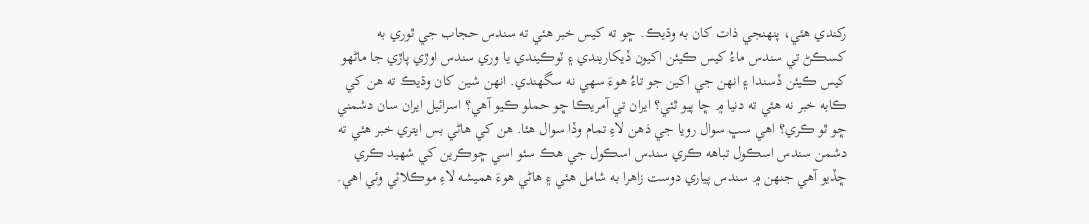رکندي هئي، پنهنجي ذات کان به وڌيڪ. ڇو ته کيس خبر هئي ته سندس حجاب جي ٿوري به کسڪڻ تي سندس ماءُ کيس ڪيئن اکيون ڏيکاريندي ۽ ٽوڪيندي يا وري سندس اوڙي پاڙي جا ماڻهو کيس ڪيئن ڏسندا ۽ انهن جي اکين جو تاءُ هوءَ سهي نه سگهندي. انهن شين کان وڌيڪ ته هن کي ڪابه خبر نه هئي ته دنيا ۾ ڇا پيو ٿئي؟ ايران تي آمريڪا ڇو حملو ڪيو آهي؟ اسرائيل ايران سان دشمني ڇو ٿو ڪري؟ اهي سڀ سوال رويا جي ذهن لاءِ تمام وڏا سوال هئا. هن کي هاڻي بس ايتري خبر هئي ته دشمن سندس اسڪول تباهه ڪري سندس اسڪول جي هڪ سئو اسي ڇوڪرين کي شهيد ڪري ڇڏيو آهي جنهن ۾ سندس پياري دوست زاهرا به شامل هئي ۽ هاڻي هوءَ هميشه لاءِ موڪلائي وئي اهي.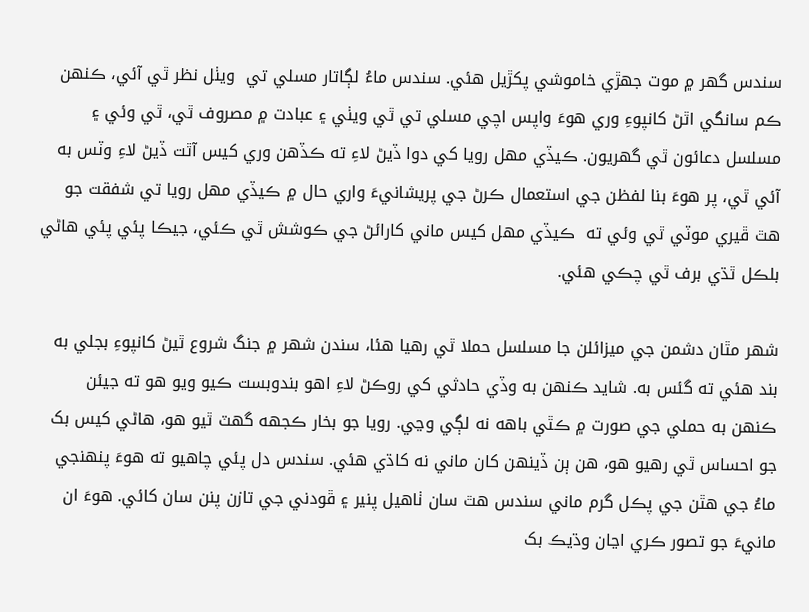سندس گهر ۾ موت جهڙي خاموشي پکڙيل هئي. سندس ماءُ لڳاتار مسلي تي  ويٺل نظر ٿي آئي، ڪنهن ڪم سانگي اٿڻ کانپوءِ وري هوءَ واپس اچي مسلي تي ٿي ويٺي ۽ عبادت ۾ مصروف ٿي، ٿي وئي ۽ مسلسل دعائون ٿي گهريون. ڪيڏي مهل رويا کي دوا ڏيڻ لاءِ ته ڪڏهن وري کيس آٿت ڏيڻ لاءِ وٽس به آئي ٿي، پر هوءَ بنا لفظن جي استعمال ڪرڻ جي پريشانيءَ واري حال ۾ ڪيڏي مهل رويا تي شفقت جو هٿ ڦيري موٽي ٿي وئي ته  ڪيڏي مهل کيس ماني کارائڻ جي ڪوشش ٿي ڪئي، جيڪا پئي پئي هاڻي بلڪل ٿڌي برف ٿي چڪي هئي.

شهر مٿان دشمن جي ميزائلن جا مسلسل حملا ٿي رهيا هئا، سندن شهر ۾ جنگ شروع ٿيڻ کانپوءِ بجلي به بند هئي ته گئس به. شايد ڪنهن به وڏي حادثي کي روڪڻ لاءِ اهو بندوبست ڪيو ويو هو ته جيئن ڪنهن به حملي جي صورت ۾ ڪٿي باهه نه لڳي وڃي. رويا جو بخار ڪجهه گهٽ ٿيو هو، هاڻي کيس بک جو احساس ٿي رهيو هو، هن ٻن ڏينهن کان ماني نه کاڌي هئي. سندس دل پئي چاهيو ته هوءَ پنهنجي ماءُ جي هٿن جي پڪل گرم ماني سندس هٿ سان ٺاهيل پنير ۽ ڦودني جي تازن پنن سان کائي. هوءَ ان مانيءَ جو تصور ڪري اڃان وڌيڪ بک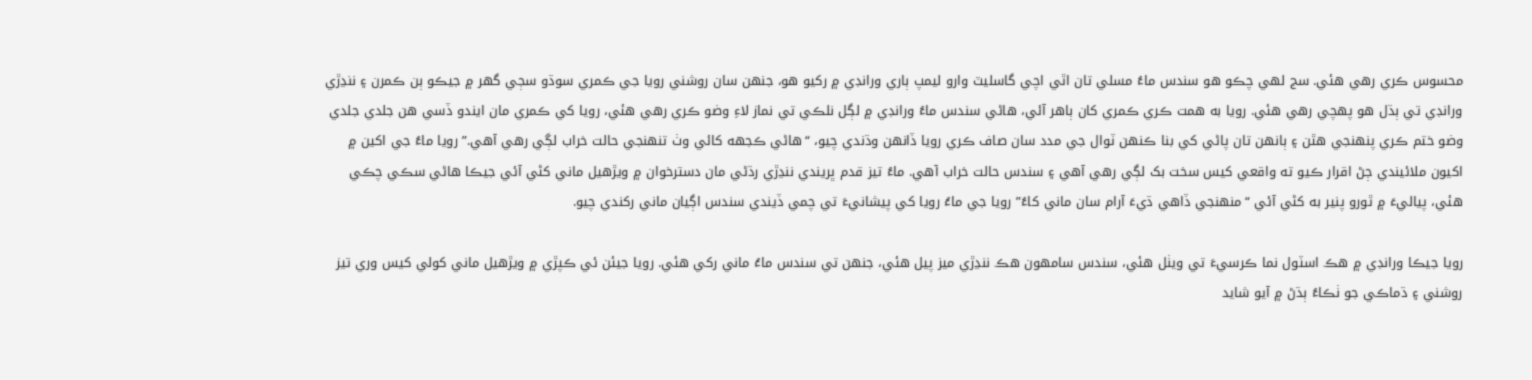محسوس ڪري رهي هئي. سج لهي چڪو هو سندس ماءُ مسلي تان اٿي اچي گاسليٽ وارو ليمپ ٻاري ورانڊي ۾ رکيو هو، جنهن سان روشني رويا جي ڪمري سوڌو سڄي گهر ۾ جيڪو ٻن ڪمرن ۽ ننڍڙي ورانڊي تي ٻڌل هو پهچي رهي هئي. رويا به همت ڪري ڪمري کان ٻاهر آئي، هاڻي سندس ماءُ ورانڊي ۾ لڳل نلڪي تي نماز لاءِ وضو ڪري رهي هئي، رويا کي ڪمري مان ايندو ڏسي هن جلدي جلدي وضو ختم ڪري پنهنجي هٿن ۽ ٻانهن تان پاڻي کي بنا ڪنهن ٽوال جي مدد سان صاف ڪري رويا ڏانهن وڌندي چيو، “هاڻي ڪجهه کائي وٺ تنهنجي حالت خراب لڳي رهي آهي.” رويا ماءُ جي اکين ۾ اکيون ملائيندي ڄڻ اقرار ڪيو ته واقعي کيس سخت بک لڳي رهي آهي ۽ سندس حالت خراب آهي. ماءُ تيز قدم ڀريندي ننڍڙي رڌڻي مان دسترخوان ۾ ويڙهيل ماني کڻي آئي جيڪا هاڻي سڪي چڪي هئي، پياليءَ ۾ ٿورو پنير به کڻي آئي “منهنجي ڏاهي ڌيءَ آرام سان ماني کاءُ” رويا جي ماءُ رويا کي پيشانيءَ تي چمي ڏيندي سندس اڳيان ماني رکندي چيو.

رويا جيڪا ورانڊي ۾ هڪ اسٽول نما ڪرسيءَ تي ويٺل هئي، سندس سامهون هڪ ننڍڙي ميز پيل هئي، جنهن تي سندس ماءُ ماني رکي هئي. رويا جيئن ئي ڪپڙي ۾ ويڙهيل ماني کولي کيس وري تيز روشني ۽ ڌماڪي جو ٺڪاءُ ٻڌڻ ۾ آيو شايد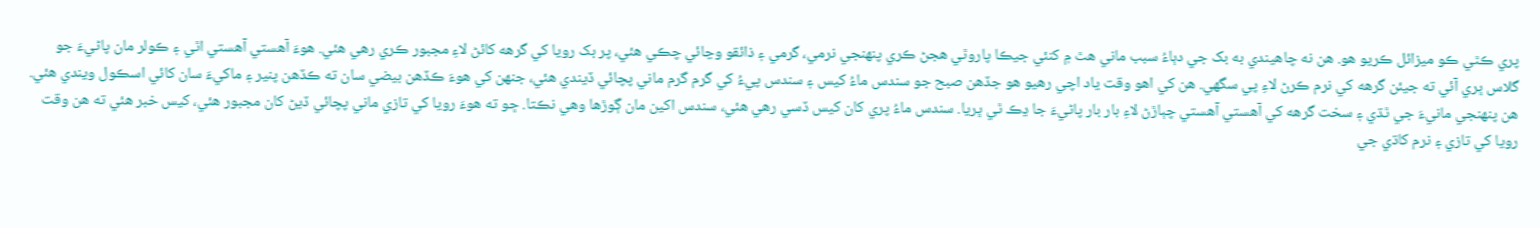پري ڪٿي ڪو ميزائل ڪريو هو. هن نه چاهيندي به بک جي دٻاءُ سبب ماني هٿ ۾ کنئي جيڪا پاروٿي هجڻ ڪري پنهنجي نرمي، گرمي ۽ ذائقو وڃائي چڪي هئي، پر بک رويا کي گرهه کائڻ لاءِ مجبور ڪري رهي هئي. هوءَ آهستي آهستي اٿي ۽ ڪولر مان پاڻيءَ جو گلاس ڀري آئي ته جيئن گرهه کي نرم ڪرڻ لاءِ پي سگهي. هن کي اهو وقت ياد اچي رهيو هو جڏهن صبح جو سندس ماءُ کيس ۽ سندس پيءُ کي گرم گرم ماني پچائي ڏيندي هئي، جنهن کي هوءَ ڪڏهن بيضي سان ته ڪڏهن پنير ۽ ماکيءَ سان کائي اسڪول ويندي هئي. هن پنهنجي مانيءَ جي ٿڌي ۽ سخت گرهه کي آهستي آهستي چٻاڙڻ لاءِ بار بار پاڻيءَ جا ڍڪ ٿي ڀريا. سندس ماءُ پري کان کيس ڏسي رهي هئي، سندس اکين مان ڳوڙها وهي نڪتا. ڇو ته هوءَ رويا کي تازي ماني پچائي ڏيڻ کان مجبور هئي، کيس خبر هئي ته هن وقت رويا کي تازي ۽ نرم کاڌي جي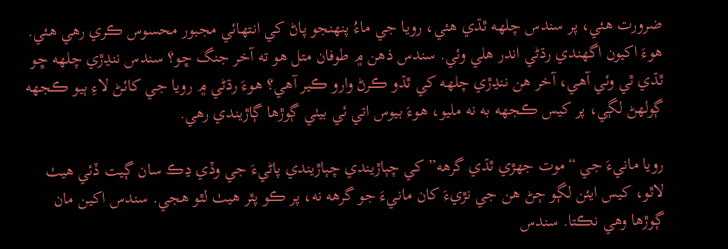ضرورت هئي، پر سندس چلهه ٿڌي هئي، رويا جي ماءُ پنهنجو پاڻ کي انتهائي مجبور محسوس ڪري رهي هئي. هوءَ اکيون اگهندي رڌڻي اندر هلي وئي. سندس ذهن ۾ طوفان متل هو ته آخر جنگ ڇو؟ سندس ننڍڙي چلهه ڇو ٿڌي ٿي وئي آهي، آخر هن ننڍڙي چلهه کي ٿڌو ڪرڻ وارو ڪير آهي؟ هوءَ رڌڻي ۾ رويا جي کائڻ لاءِ ٻيو ڪجهه ڳولهڻ لڳي، پر کيس ڪجهه به نه مليو، هوءَ بيوس اتي ئي بيٺي ڳوڙها ڳاڙيندي رهي.

رويا مانيءَ جي “موت جهڙي ٿڌي گرهه” کي چٻاڙيندي چٻاڙيندي پاڻيءَ جي وڏي ڍڪ سان ڳيت ڏئي هيٺ لاٿو، کيس ايئن لڳو ڄڻ هن جي نڙيءَ کان مانيءَ جو گرهه نه، پر ڪو پٿر هيٺ لٿو هجي. سندس اکين مان ڳوڙها وهي نڪتا. سندس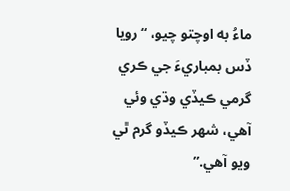ماءُ به اوچتو چيو، “رويا ڏس بمباريءَ جي ڪري گرمي ڪيڏي وڌي وئي آهي، شهر ڪيڏو گرم ٿي ويو آهي.”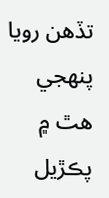تڏهن رويا پنهجي هٿ ۾ پڪڙيل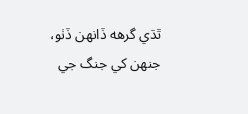ٿڌي گرهه ڏانهن ڏٺو، جنهن کي جنگ جي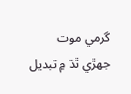گرمي موت جهڙي ٿڌ ۾ تبديل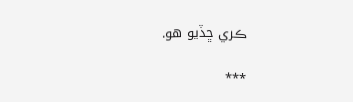ڪري ڇڏيو هو.

***